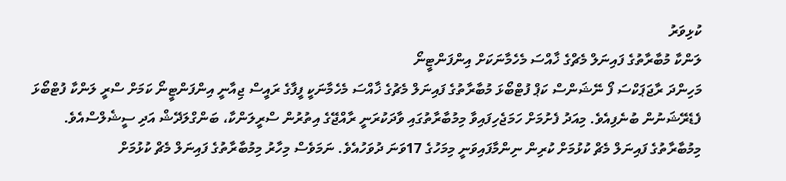ކުޅިވަރު
ލަންކާ މުބާރާތުގެ ފައިނަލް މެޗްގެ ޚާއްސަ މެހެމާނަކަށް އިންފަންޓީނޯ
މަހިންދަ ރާޖަޕަކްސަ ފޯ ނޭޝަންސް ކަޕް ފުޓްބޯޅަ މުބާރާތުގެ ފައިނަލް މެޗުގެ ޚާއްސަ މެހެމާނަކީ ފީފާގެ ރައީސް ޖިއާނީ އިންފަންޓީނޯ ކަމަށް ސްރީ ލަންކާ ފުޓްބޯޅަ ފެޑެރޭޝަނުން ބުނެފިއެވެ. މިއަދު ފެށުމަށް ހަމަޖެހިފައިވާ މިމުބާރާތުގައި ވާދަކުރަނީ ރާއްޖޭގެ އިތުރުން ސްރީލަންކާ، ބަންގްލަދޭޝް އަދި ސީޝެލްސްއެވެ.
މިމުބާރާތުގެ ފައިނަލް މެޗް ކުޅުމަށް ކުރިން ނިންމާފައިވަނީ މިމަހުގެ 17ވަނަ ދުވަހުއެވެ. ނަމަވެސް މިހާރު މިމުބާރާތުގެ ފައިނަލް މެޗް ކުޅުމަށް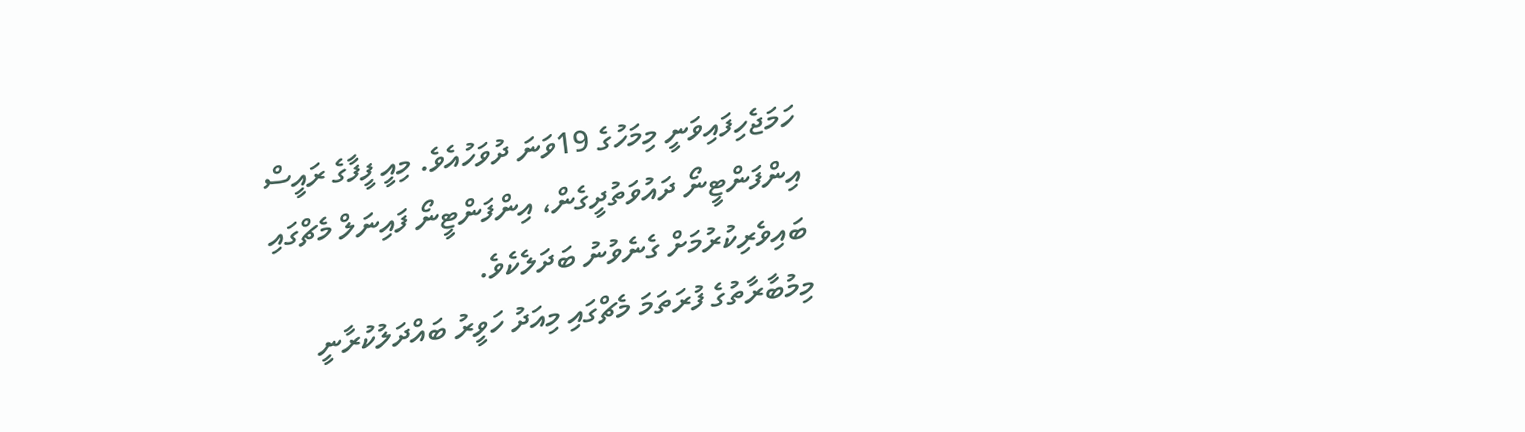ހަމަޖެހިފައިވަނީ މިމަހުގެ 19ވަނަ ދުވަހުއެވެ. މިއީ ފީފާގެ ރައީސް އިންފަންޓީނޯ ދައުވަތުދީގެން، އިންފަންޓީނޯ ފައިނަލް މެޗްގައި ބައިވެރިކުރުމަށް ގެނެވުނު ބަދަލެކެވެ.
މިމުބާރާތުގެ ފުރަތަމަ މެޗްގައި މިއަދު ހަވީރު ބައްދަލުކުރާނީ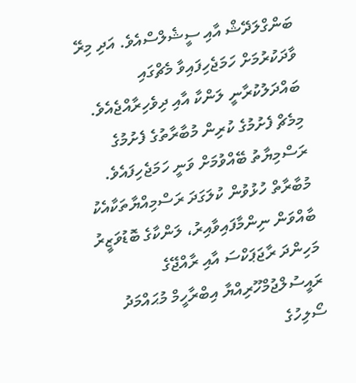ބަންގްލަދޭޝް އާއި ސީޝެލްސްއެވެ. އަދި މިރޭ ވާދަކުރުމަށް ހަމަޖެހިފައިވާ މެޗްގައި ބައްދަލުކުރާނީ ލަންކާ އާއި ދިވެހިރާއްޖެއެވެ. މިމެޗް ފެށުމުގެ ކުރިން މުބާރާތުގެ ފެށުމުގެ ރަސްމިޔާތު ބޭއްވުމަށް ވަނީ ހަމަޖެހިފައެވެ.
މުބާރާތް ހުޅުވުން ކުލަގަދަ ރަސްމިއްޔާތަކާއެކު ބާއްވަން ނިންމާފައިވާއިރު، ލަންކާގެ ބޮޑުވަޒީރު މަހިންދަ ރާޖަޕަކްސަ އާއި ރާއްޖޭގެ ރައީސުލްޖުމްހޫރިއްޔާ އިބްރާހީމް މުޙައްމަދު ސޯލިހުގެ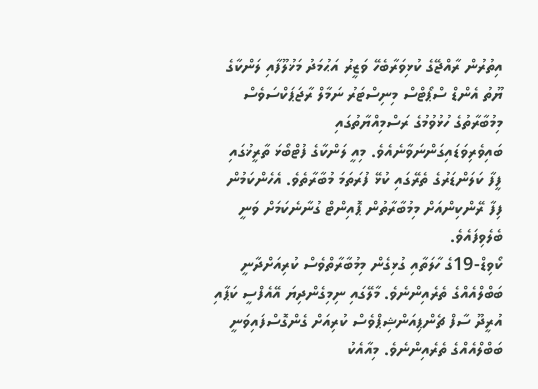އިތުރުން ރާއްޖޭގެ ކުޅިވަރާބެހޭ ވަޒީރު އަޙުމަދު މަޚުލޫފާއި ލަންކާގެ ޔޫތު އެންޑް ސްޕޯޓްސް މިނިސްޓަރު ނަމާލް ރާޖަޕަކްސަވެސް މިމުބާރާތުގެ ހުޅުވުމުގެ ރަސްމިއްޔާތުގައި ބައިވެރިވަޑައިގަންނަވާނެއެވެ. މިއީ ލަންކާގެ ފުޓްބޯޅަ ތާރީޚުގައި ފީފާ ކަލަންޑަރުގެ ތެރޭގައި ކުޅޭ ފުރަތަމަ މުބާރާތެވެ. އެހެންކަމުން ފިފާ ރޭންކިންއަށް މިމުބާރާތުން ޕޮއިންޓް ގުނާނެކަމަށް ވަނީ ބެލެވިފައެވެ.
ކޯވިޑް-19ގެ ހާލަތާއި ގުޅިގެން މިމުބާރާތްވެސް ކުރިއަށްދާނީ ބަބްލްއެއްގެ ތެރެއިންނެވެ. މާލޭގައި ނިމިގެންދިޔަ އޭއެފްސީ ކަޕާއި އުރީދޫ ސާފް ޗެންޕިއަންޝިޕްވެސް ކުރިއަށް ގެންގޮސްފައިވަނީ ބަބްލްއެއްގެ ތެރެއިންނެވެ. މިއާއެކު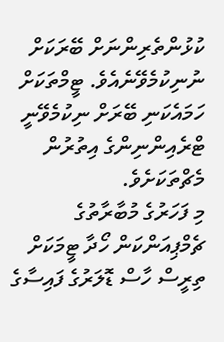ކުޅުންތެރިންނަށް ބޭރަކަށް ނުނިކުމެވޭނެއެވެ. ޓީމްތަކަށް ހަމައެކަނި ބޭރަށް ނިކުމެވޭނީ ޓްރެއިންނިންގެ އިތުރުން މެޗްތަކަށެވެ.
މި ފަހަރުގެ މުބާރާތުގެ ޗެމްޕިއަންކަން ހޯދާ ޓީމަކަށް ތިރީސް ހާސް ޑޮލަރުގެ ފައިސާގެ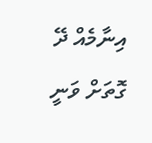އިނާމެއް ދޭ ގޮތަށް ވަނީ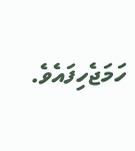ހަމަޖެހިފައެވެ.